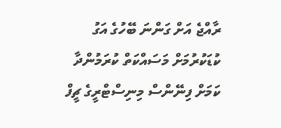ރާއްޖެ އަށް ގަންނަ ބޭހުގެ އަގު ކުޑަކުރުމަށް މަސައްކަތް ކުރަމުންދާ ކަމަށް ފިނޭންސް މިނިސްޓްރީގެ ޗީފް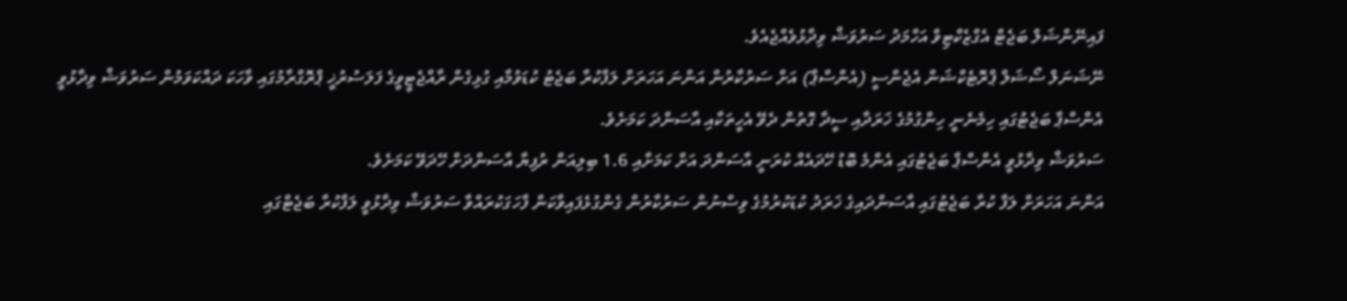ފައިނޭންޝަލް ބަޖެޓް އެގްޒެކްޓިވް އަހްމަދު ސަރުވަޝް ވިދާޅުވެއްޖެއެވެ.
ނޭޝަނަލް ސޯޝަލް ޕްރޮޓެކްޝަން އެޖެންސީ (އެންސްޕާ) އަށް ސަރުކާރުން އަންނަ އަހަރަށް ލަފާކުރާ ބަޖެޓު ކުޑަވުމާއި ގުޅިގެން ރާއްޖެޓީވީގެ ފަލަސުރުޚީ ޕްރޮގްރާމުގައި ވާހަކަ ދައްކަވަމުން ސަރުވަޝް ވިދާޅުވީ އެންސްޕާ ބަޖެޓުގައި ހިމެނެނީ ހިންގުމުގެ ޚަރަދާއި ސީދާ ގޮތުން ދެވޭ އެހީތަކާއި އާސަންދަ ކަމަށެވެ.
ސަރުވަޝް ވިދާޅުވީ އެންސްޕާ ބަޖެޓުގައި އެންމެ ބޮޑު ހޭދައެއް ކުރަނީ އާސަންދަ އަށް ކަމަށާއި 1.6 ބިލިއަން ރުފިޔާ އާސަންދަށް ހޭދަވޭ ކަމަށެވެ.
އަންނަ އަހަރަށް ލަފާ ކުރާ ބަޖެޓުގައި އާސަންދައިގެ ޚަރަދު ކުޑަކުރުމުގެ ވިސްނުން ސަރުކާރުން ގެންގުޅެފައިވާކަން ފާހަގަކުރައްވާ ސަރުވަޝް ވިދާޅުވީ ލަފާކުރާ ބަޖެޓްގައި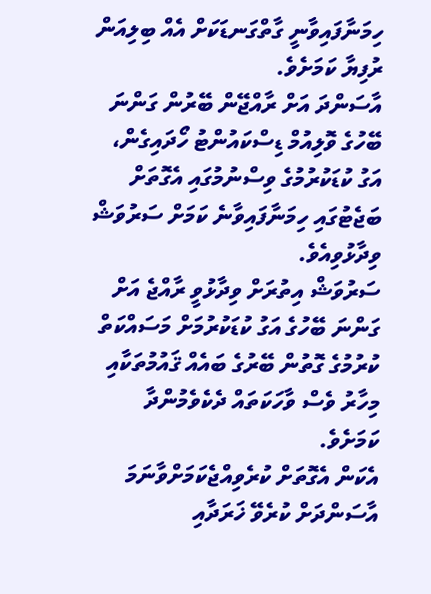ހިމަނާފައިވާނީ ގާތްގަނޑަކަށް އެއް ބިލިއަން ރުފިޔާ ކަމަށެވެ.
އާސަންދަ އަށް ރާއްޖޭން ބޭރުން ގަންނަ ބޭހުގެ ވޮލިއުމް ޑިސްކައުންޓު ހޯދައިގެން، އަގު ކުޑަކުރުމުގެ ވިސްނުމުގައި އެގޮތަށް ބަޖެޓުގައި ހިމަނާފައިވާނެ ކަމަށް ސަރުވަޝް ވިދާޅުވިއެވެ.
ސަރުވަޝް އިތުރަށް ވިދާޅުވީ ރާއްޖެ އަށް ގަންނަ ބޭހުގެ އަގު ކުޑަކުރުމަށް މަސައްކަތް ކުރުމުގެ ގޮތުން ބޭރުގެ ބައެއް ޤައުމުތަކާއި މިހާރު ވެސް ވާހަކަތައް ދެކެވެމުންދާ ކަމަށެވެ.
އެކަން އެގޮތަށް ކުރެވިއްޖެކަމަށްވާނަމަ އާސަންދަށް ކުރެވޭ ޚަރަދާއި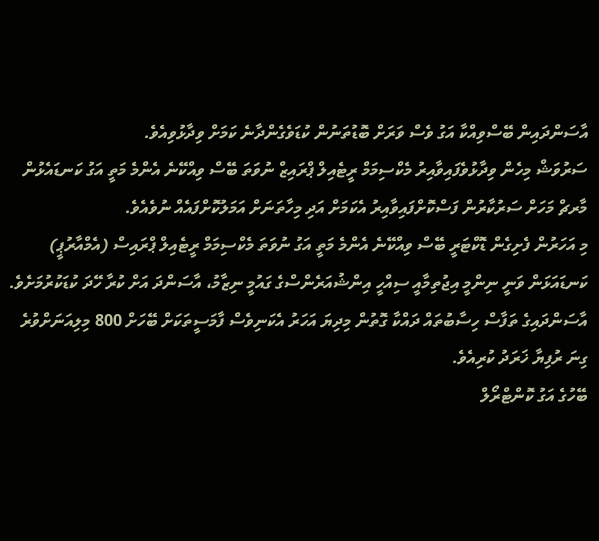އާސަންދައިން ބޭސްވިއްކާ އަގު ވެސް ވަރަށް ބޮޑުތަނުން ކުޑަވެގެންދާނެ ކަމަށް ވިދާޅުވިއެވެ.
ސަރުވަޝް މިހެން ވިދާޅުވެފައިވާއިރު މެކްސިމަމް ރީޓެއިލް ޕްރައިޒް ނުވަތަ ބޭސް ވިއްކޭނެ އެންމެ މަތީ އަގު ކަނޑައެޅުން މާރޗް މަހަށް ސަރުކާރުން ފަސްކޮށްފައިވާއިރު އެކަމަށް އަދި މިހާތަނަށް އަމަލުކޮށްފައެއް ނުވެއެވެ.
މި އަހަރުން ފެށިގެން ޑޮކްޓަރީ ބޭސް ވިއްކޭނެ އެންމެ މަތީ އަގު ނުވަތަ މެކްސިމަމް ރީޓެއިލް ޕްރައިސް (އެމްއާރުޕީ) ކަނޑައަޅަން ވަނީ ނިންމީ އިޖުތިމާއީ ސިއްހީ އިންޝުއަރެންސްގެ ގައުމީ ނިޒާމު، އާސަންދަ އަށް ކުރާ ހޭދަ ކުޑަކުރުމަށެވެ. އާސަންދައިގެ ތަފާސް ހިސާބުތައް ދައްކާ ގޮތުން މިދިޔަ އަހަރު އެކަނިވެސް ފާމަސީތަކަށް ބޭހަށް 800 މިލިއަނަށްވުރެ ގިނަ ރުފިޔާ ޚަރަދު ކުރިއެވެ.
ބޭހުގެ އަގު ކޮންޓްރޯލް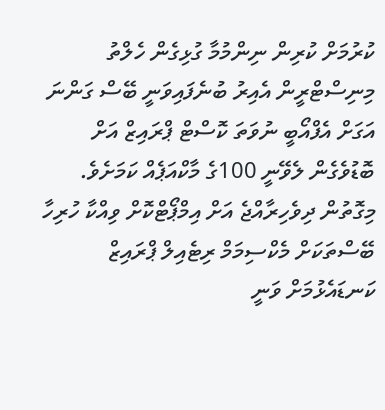ކުރުމަށް ކުރިން ނިންމުމާ ގުޅިގެން ހެލްތު މިނިސްޓްރީން އެއިރު ބުނެފައިވަނީ ބޭސް ގަންނަ އަގަށް އެފްއޯބީ ނުވަތަ ކޮސްޓް ޕްރައިޒް އަށް ބޮޑުވެގެން ލެވޭނީ 100ގެ މާކްއަޕެއް ކަމަށެވެ. މިގޮތުން ދިވެހިރާއްޖެ އަށް އިމްޕޯޓްކޮށް ވިއްކާ ހުރިހާ ބޭސްތަކަށް މެކްސިމަމް ރިޓެއިލް ޕްރައިޒް ކަނޑައެޅުމަށް ވަނީ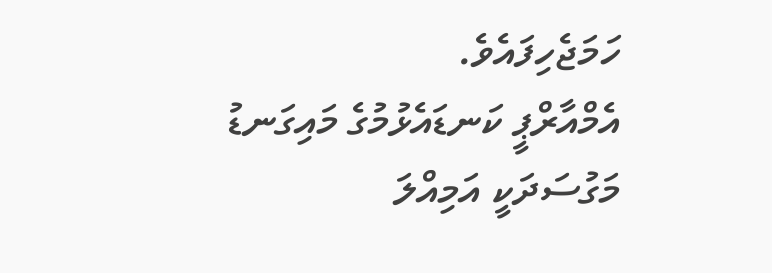ހަމަޖެހިފައެވެ.
އެމްއާރްޕީ ކަނޑައެޅުމުގެ މައިގަނޑު މަގުސަދަކީ އަމިއްލަ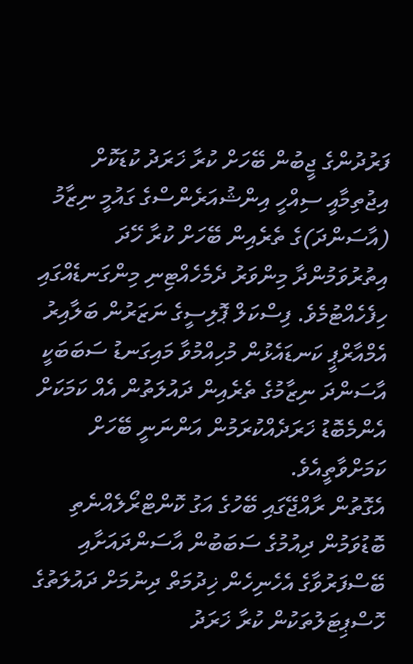ފަރުދުންގެ ޖީބުން ބޭހަށް ކުރާ ޚަރަދު ކުޑަކޮށް އިޖުތިމާއީ ސިއްހީ އިންޝުއަރެންސްގެ ގައުމީ ނިޒާމު (އާސަންދަ)ގެ ތެރެއިން ބޭހަށް ކުރާ ހޭދަ އިތުރުވަމުންދާ މިންވަރު ދެމެހެއްޓިނި މިންގަނޑެއްގައި ހިފެހެއްޓުމެވެ. ފިސްކަލް ޕޮލިސީގެ ނަޒަރުން ބަލާއިރު އެމްއާރްޕީ ކަނޑައެޅުން މުހިއްމުވާ މައިގަނޑު ސަބަބަކީ އާސަންދަ ނިޒާމުގެ ތެރެއިން ދައުލަތުން އެއް ކަމަކަށް އެންމެބޮޑު ޚަރަދެއްކުރަމުން އަންނަނީ ބޭހަށް ކަމަށްވާތީއެވެ.
އެގޮތުން ރާއްޖޭގައި ބޭހުގެ އަގު ކޮންޓްރޯލެއްނެތި ބޮޑުވަމުން ދިއުމުގެ ސަބަބުން އާސަންދައަށާއި ބޭސްފަރުވާގެ އެހެނިހެން ޚިދުމަތް ދިނުމަށް ދައުލަތުގެ ހޮސްޕިޓަލުތަކުން ކުރާ ޚަރަދު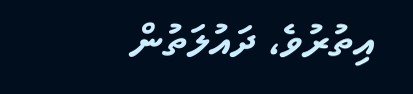އިތުރުވެ، ދައުލަތުން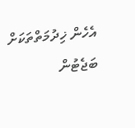އެހެން ޚިދުމަތްތަކަށް ބަޖެޓުން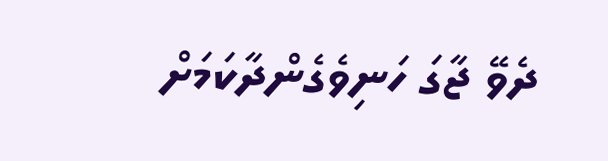ދެވޭ ޖާގަ ހަނިވެގެންދާކަމަށް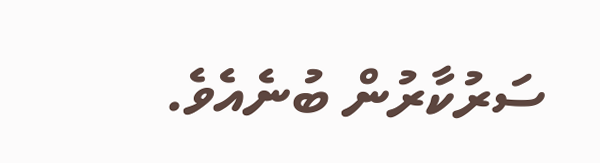ސަރުކާރުން ބުނެއެވެ.